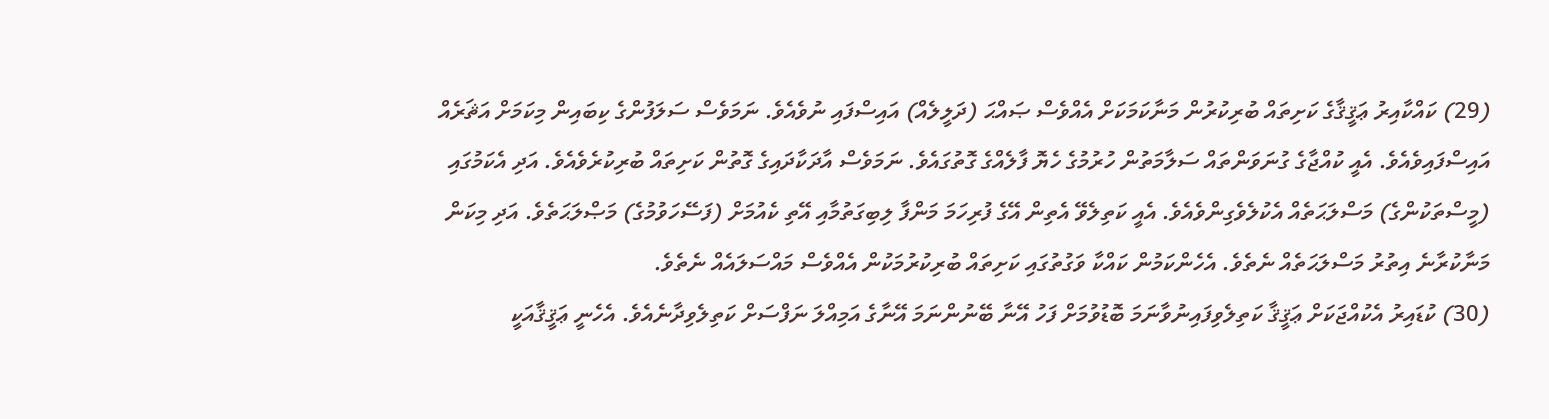(29) ކައްކާއިރު ޢަޤީޤާގެ ކަށިތައް ބުރިކުރުން މަނާކަމަކަށް އެއްވެސް ޞައްޙަ (ދަލީލެއް) އައިސްފައި ނުވެއެވެ. ނަމަވެސް ސަލަފުންގެ ކިބައިން މިކަމަށް އަޘަރެއް އައިސްފައިވެއެވެ. އެއީ ކުއްޖާގެ ގުނަވަންތައް ސަލާމަތުން ހުރުމުގެ ހެޔޮ ފާލެއްގެ ގޮތުގައެވެ. ނަމަވެސް އާދަކާދައިގެ ގޮތުން ކަށިތައް ބުރިކުރެވެއެވެ. އަދި އެކަމުގައި (މީސްތަކުންގެ) މަސްލަޙަތެއް އެކުލެވެގިންވެއެވެ. އެއީ ކަތިލެވޭ އެތިން އޭގެ ފުރިހަމަ މަންފާ ލިބިގަތުމާއި އޭތި ކެއުމަށް (ފަސޭހަވުމުގެ) މަޞްލަޙަތެވެ. އަދި މިކަން މަނާކުރާނެ އިތުރު މަސްލަޙަތެއް ނެތެވެ. އެހެންކަމުން ކައްކާ ވަގުތުގައި ކަށިތައް ބުރިކުރުމަކުން އެއްވެސް މައްސަލައެއް ނެތެވެ.
(30) ކުޑައިރު އެކުއްޖަކަށް ޢަޤީޤާ ކަތިލެވިފައިނުވާނަމަ ބޮޑުވުމަށް ފަހު އޭނާ ބޭނުންނަމަ އޭނާގެ އަމިއްލަ ނަފްސަށް ކަތިލެވިދާނެއެވެ. އެހެނީ ޢަޤީޤާއަކީ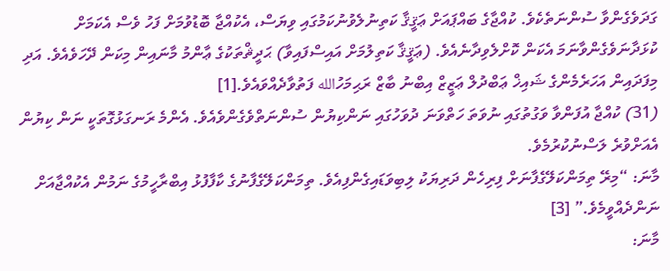ގަދަވެގެންވާ ސުންނަތެކެވެ. ކުއްޖާގެ ބައްޕައަށް ޢަޤީޤާ ކަތިނުލެވުނުކަމުގައި ވިޔަސް، އެކުއްޖާ ބޮޑުވުމަށް ފަހު ވެސް އެކަމަށް ކުޅަދާނަވެގެންވާނަމަ އެކަން ކޮށްލެވިދާނެއެވެ. (ޢަޤީޤާ ކަތިލުމަށް އައިސްފައިވާ) ޙަދީޘްތަކުގެ ޢާންމު މާނައިން މިކަން ދޭހަވެއެވެ. އަދި މިފަދައިން އަހަރެމެންގެ ޝައިޚް ޢަބްދުލް ޢަޒީޒް އިބްނު ބާޒް ރަޙިމަހުالله ފަތުވާދެއްވައެވެ.[1]
(31) ކުއްޖާ އުފަންވާ ވަގުތުގައި ނުވަތަ ހަތްވަނަ ދުވަހުގައި ނަންކިޔުން ސުންނަތްވެގެންވެއެވެ. އެންމެ ރަނގަޅުގޮތަކީ ނަން ކިޔުން އެއަށްވުރެ ލަސްނުކުރުމެވެ.
މާނަ: “މިރޭ ތިމަންކަލޭގެފާނަށް ފިރިހެން ދަރިޔަކު ލިބިވަޑައިގެންފިއެވެ. ތިމަންކަލޭގެފާނުގެ ކާފާފުޅު އިބްރާހީމުގެ ނަމުން އެކުއްޖާއަށް ނަންދެއްވީމެވެ.” [3]
މާނަ: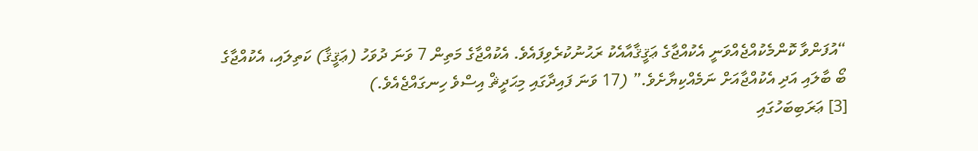“އުފަންވާ ކޮންމެކުއްޖެއްވަނީ އެކުއްޖާގެ ޢަޤީޤާއާއެކު ރަޙުނުކުރެވިފައެވެ. އެކުއްޖާގެ މަތިން 7 ވަނަ ދުވަހު (ޢަޤީޤާ) ކަތިލައި، އެކުއްޖާގެ ބޯ ބާލައި އަދި އެކުއްޖާއަށް ނަމެއްކިޔާށެވެ.” (17 ވަނަ ފައިދާގައި މިޙަދީޘް އިސްވެ ހިނގައްޖެއެވެ.)
[3] ޢަރަބިބަހުގައި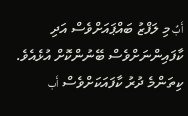أَبٌ މި ލަފްޒު ބައްޕައަށްވެސް އަދި ކާފައިންނަށްވެސް ބޭނުންކޮށް އުޅެއެވެ. ކިތަންމެ ދުރު ކާފައަކަށްވެސް أَب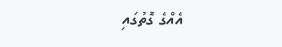އެއްގެ ގޮތުގައި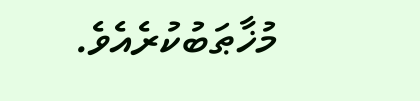މުޚާޠަބުކުރެއެވެ.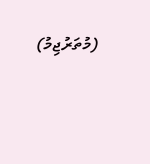(މުތަރުޖިމު)